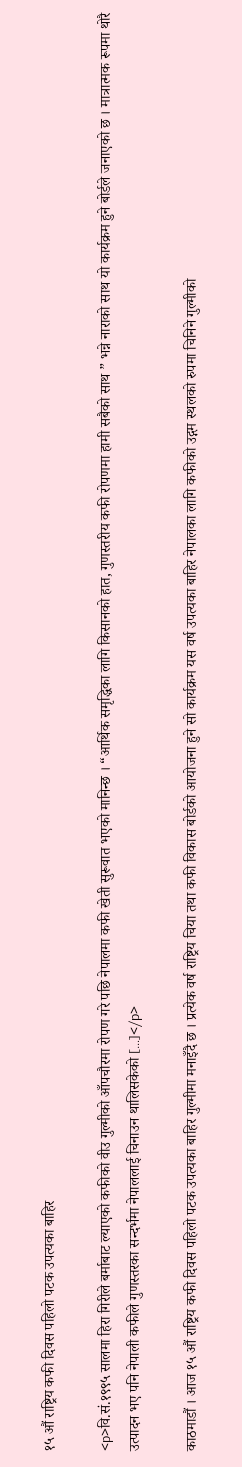१५ औं राष्ट्रिय कफी दिवस पहिलो पटक उपत्यका बाहिर

<p>वि.सं.१९९५ सालमा हिरा गिरीले बर्माबाट ल्याएको कफीको वीउ गुल्मीको आँपचौरमा रोपण गरे पछि नेपालमा कफी खेती सुरूवात भएको मानिन्छ । “आर्थिक समृद्धिका लागि किसानको हात, गुणस्तरीय कफी रोपणमा हामी सबैको साथ ” भन्ने नाराको साथ यो कार्यक्रम हुने बोर्डले जनाएको छ । मात्रात्मक रूपमा थोरै उत्पादन भए पनि नेपाली कफीले गुणस्तरका सन्दर्भमा नेपाललाई चिनाउन थालिसकेको […]</p>

काठमाडौं । आज १५ औं राष्ट्रिय कफी दिवस पहिलो पटक उपत्यका बाहिर गुल्मीमा मनाइँदै छ । प्रत्येक वर्ष राष्ट्रिय चिया तथा कफी विकास बोर्डको आयोजना हुने सो कार्यक्रम यस वर्ष उपत्यका बाहिर नेपालका लागि कफीको उद्गम स्थलको रुपमा चिनिने गुल्मीको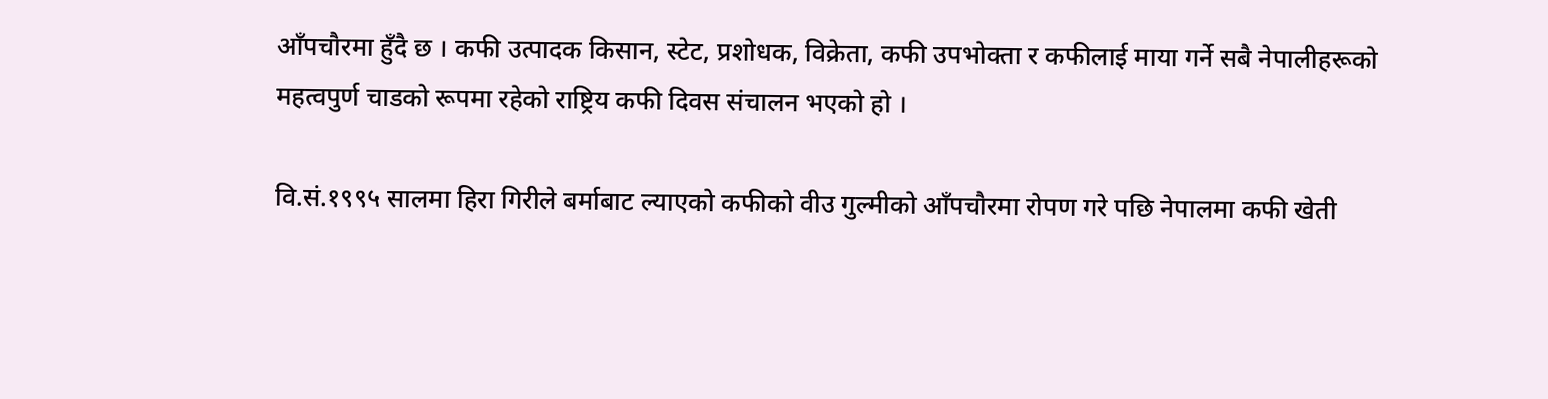आँपचौरमा हुँदै छ । कफी उत्पादक किसान, स्टेट, प्रशोधक, विक्रेता, कफी उपभोक्ता र कफीलाई माया गर्ने सबै नेपालीहरूको महत्वपुर्ण चाडको रूपमा रहेको राष्ट्रिय कफी दिवस संचालन भएको हो ।

वि.सं.१९९५ सालमा हिरा गिरीले बर्माबाट ल्याएको कफीको वीउ गुल्मीको आँपचौरमा रोपण गरे पछि नेपालमा कफी खेती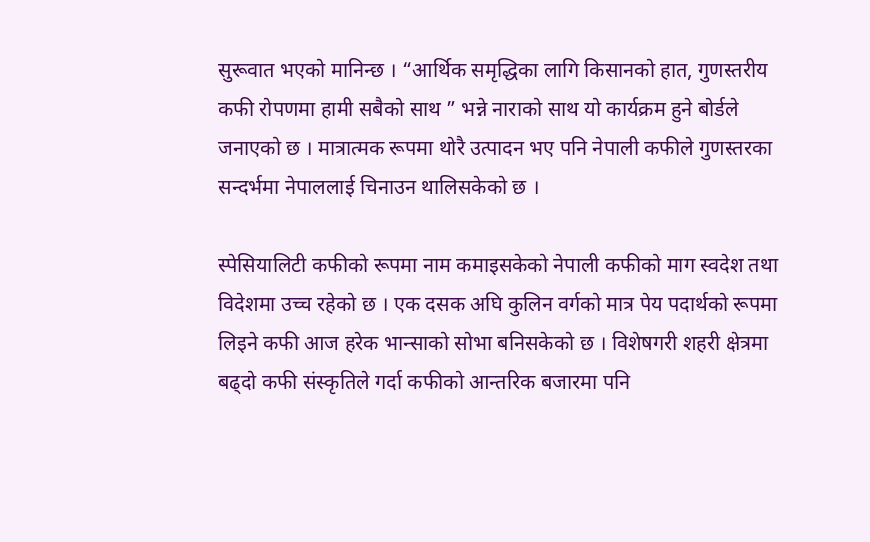सुरूवात भएको मानिन्छ । “आर्थिक समृद्धिका लागि किसानको हात, गुणस्तरीय कफी रोपणमा हामी सबैको साथ ” भन्ने नाराको साथ यो कार्यक्रम हुने बोर्डले जनाएको छ । मात्रात्मक रूपमा थोरै उत्पादन भए पनि नेपाली कफीले गुणस्तरका सन्दर्भमा नेपाललाई चिनाउन थालिसकेको छ ।

स्पेसियालिटी कफीको रूपमा नाम कमाइसकेको नेपाली कफीको माग स्वदेश तथा विदेशमा उच्च रहेको छ । एक दसक अघि कुलिन वर्गको मात्र पेय पदार्थको रूपमा लिइने कफी आज हरेक भान्साको सोभा बनिसकेको छ । विशेषगरी शहरी क्षेत्रमा बढ्दो कफी संस्कृतिले गर्दा कफीको आन्तरिक बजारमा पनि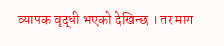व्यापक वृद्धी भएको देखिन्छ । तर माग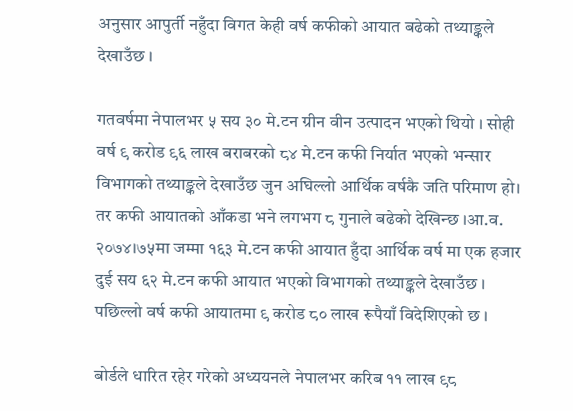अनुसार आपुर्ती नहुँदा विगत केही वर्ष कफीको आयात बढेको तथ्याङ्कले देखाउँछ ।

गतवर्षमा नेपालभर ५ सय ३० मे.टन ग्रीन वीन उत्पादन भएको थियो । सोही वर्ष ९ करोड ९६ लाख बराबरको ८४ मे.टन कफी निर्यात भएको भन्सार विभागको तथ्याङ्कले देखाउँछ जुन अघिल्लो आर्थिक वर्षकै जति परिमाण हो। तर कफी आयातको आँकडा भने लगभग ८ गुनाले बढेको देखिन्छ ।आ.व. २०७४।७५मा जम्मा १६३ मे.टन कफी आयात हुँदा आर्थिक वर्ष मा एक हजार दुई सय ६२ मे.टन कफी आयात भएको विभागको तथ्याङ्कले देखाउँछ । पछिल्लो वर्ष कफी आयातमा ९ करोड ८० लाख रूपैयाँ विदेशिएको छ ।

बोर्डले धारित रहेर गरेको अध्ययनले नेपालभर करिब ११ लाख ९८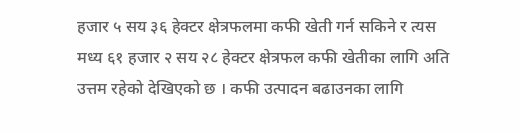हजार ५ सय ३६ हेक्टर क्षेत्रफलमा कफी खेती गर्न सकिने र त्यस मध्य ६१ हजार २ सय २८ हेक्टर क्षेत्रफल कफी खेतीका लागि अति उत्तम रहेको देखिएको छ । कफी उत्पादन बढाउनका लागि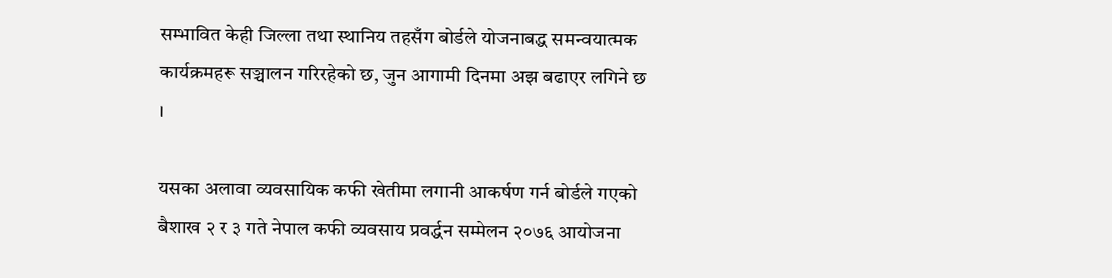सम्भावित केही जिल्ला तथा स्थानिय तहसँग बोर्डले योजनाबद्ध समन्वयात्मक कार्यक्रमहरू सञ्चालन गरिरहेको छ, जुन आगामी दिनमा अझ बढाएर लगिने छ ।

यसका अलावा व्यवसायिक कफी खेतीमा लगानी आकर्षण गर्न बोर्डले गएको बैशाख २ र ३ गते नेपाल कफी व्यवसाय प्रवर्द्धन सम्मेलन २०७६ आयोजना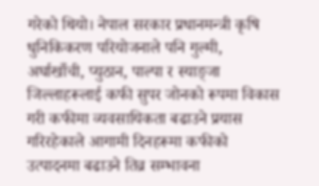गरेको थियो। नेपाल सरकार प्रधानमन्त्री कृषि धुनिकिकरण परियोजनाले पनि गुल्मी, अर्घाखाँची, प्युठान, पाल्पा र स्याङ्जा जिल्लाहरूलाई कफी सुपर जोनको रूपमा विकास गरी कफीमा व्यवसायिकता बढाउने प्रयास गरिरहेकाले आगामी दिनहरूमा कफीको उत्पादनमा बढाउने तिव्र सम्भावना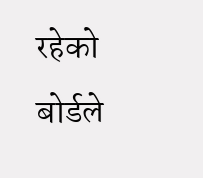रहेको बोर्डले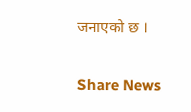जनाएको छ ।

Share News